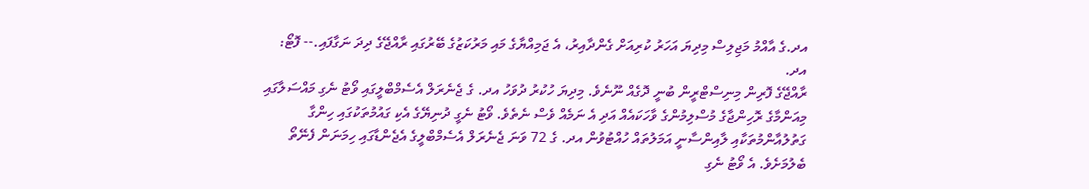އދ.ގެ އާއްމު މަޖިލިސް މިދިޔަ އަހަރު ކުރިއަށް ގެންދާއިރު، އެ ޖަމިއްޔާގެ މައި މަރުކަޒުގެ ބޭރުގައި ރާއްޖޭގެ ދިދަ ނަގާފައި.-- ފޮޓޯ: އދ.
ރާއްޖޭގެ ފޮރިން މިނިސްޓްރީން ބުނީ ދޮގެއް ނޫނެވެ. މިދިޔަ ހުކުރު ދުވަހު އދ. ގެ ޖެނެރަލް އެސެމްބްލީގައި ވޯޓު ނެގި މައްސަލާގައި މިއަންމާގެ ރޮހިންޖާގެ މުސްލިމުންގެ ވާހަކައެއް އަދި އެ ނަމެއް ވެސް ނެތެވެ. ވޯޓު ނެގީ ދުނިޔޭގެ އެކި ގައުމުތަކުގައި ހިންގާ ގަތުލުއާންމުތަކާއި ލާއިންސާނީ އަމަލުތައް ހުއްޓުވުން އދ. ގެ 72 ވަނަ ޖެނެރަލް އެސެމްބްލީގެ އެޖެންޑާގައި ހިމަނަން ފެނޭތޯ ބެލުމަށެވެ. އެ ވޯޓު ނެގި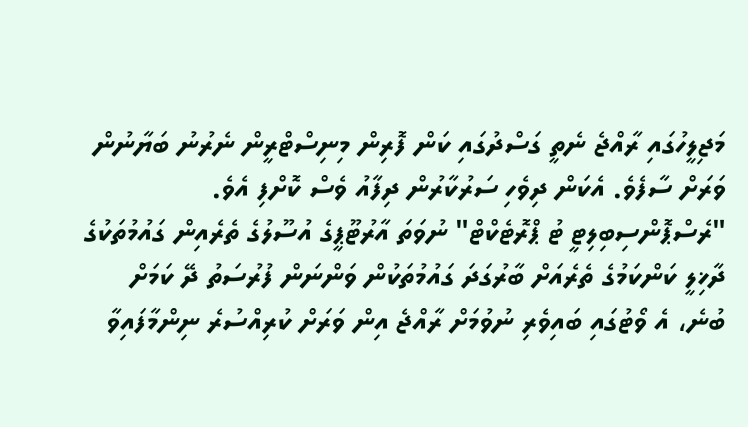މަޖިލީހުގައި ރާއްޖެ ނެތީ ގަސްދުގައި ކަން ފޮރިން މިނިސްޓްރީން ނެރުނު ބަޔާނުން ވަރަށް ސާފެވެ. އެކަން ދިވެހި ސަރުކާރުން ދިފާއު ވެސް ކޮށްފި އެވެ.
"ރެސްޕޮންސިބިލިޓީ ޓު ޕްރޮޓެކްޓް" ނުވަތަ އާރުޓޫޕީގެ އުސޫލުގެ ތެރެއިން ގައުމުތަކުގެ ދާޚިލީ ކަންކަމުގެ ތެރެއަށް ބާރުގަދަ ގައުމުތަކުން ވަންނަން ފުރުސަތު ދޭ ކަމަށް ބުނެ، އެ ވޯޓުގައި ބައިވެރި ނުވުމަށް ރާއްޖެ އިން ވަރަށް ކުރިއްސުރެ ނިންމާފައިވާ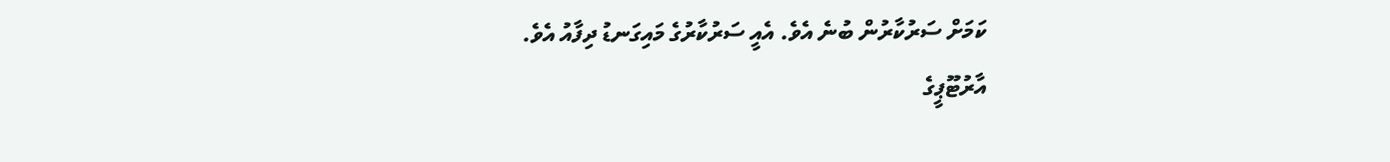ކަމަށް ސަރުކާރުން ބުނެ އެވެ. އެއީ ސަރުކާރުގެ މައިގަނޑު ދިފާއު އެވެ.
އާރުޓޫޕީގެ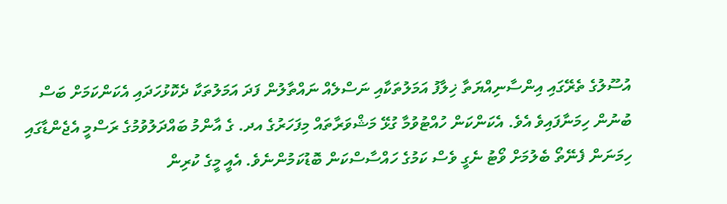އުސޫލުގެ ތެރޭގައި އިންސާނިއްޔަތާ ޚިލާފު އަމަލުތަކާއި ނަސްލެއް ނައްތާލުން ފަދަ އަމަލުތަކާ ދެކޮޅުހަދައި އެކަންކަމަށް ބަސް ބުނުން ހިމަނާފައިވެ އެވެ. އެކަންކަން ހުއްޓުވުމާ ގުޅޭ މަޝްވަރާތައް މިފަހަރުގެ އދ. ގެ އާންމު ބައްދަލުވުމުގެ ރަސްމީ އެޖެންޑާގައި ހިމަނަން ފެނޭތޯ ބެލުމަށް ވޯޓު ނެގީ ވެސް ކަމުގެ ހައްސާސްކަން ބޮޑުކަމުންނެވެ. އެއީ މީގެ ކުރިން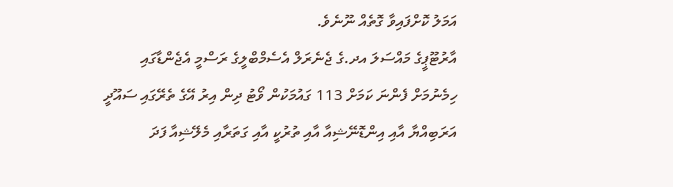އަމަލު ކޮށްފައިވާ ގޮތެއް ނޫނެވެ.
އާރުޓޫޕީގެ މައްސަލަ އދ.ގެ ޖެނެރަލް އެސެމްބްލީގެ ރަސްމީ އެޖެންޑާގައި ހިމެނުމަށް ފެންނަ ކަމަށް 113 ގައުމަކުން ވޯޓު ދިން އިރު އޭގެ ތެރޭގައި ސައޫދީ އަރަބިއްޔާ އާއި އިންޑޮނޭޝިއާ އާއި ތުރުކީ އާއި ގަތަރާއި މެލޭޝިއާ ފަދަ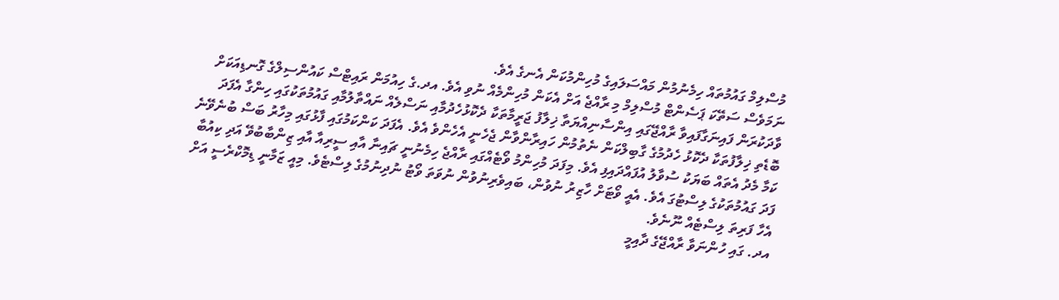މުސްލިމް ގައުމުތައް ހިމެނުމުން މައްސަލައިގެ މުހިންމުކަން އެނގެ އެވެ.
ނަމަވެސް ސަތޭކަ ޕަސެންޓް މުސްލިމް މި ރާއްޖެ އަށް އެކަން މުހިންމެއް ނުވި އެވެ. އދ.ގެ ހިއުމަން ރައިޓްސް ކައުންސިލްގެ ގޮނޑިއަކަށް ވާދަކުރަން ފައިނަގާފައިވާ ރާއްޖޭގައި އިންސާނިއްޔަތާ ޚިލާފު ޖަރީމާތަކާ ދެކޮޅުހެދުމާއި ނަސްލެއް ނައްތާލުމާއި ގައުމުތަކުގައި ހިންގާ އެފަދަ ބޮޑެތި ޚިލާފުތަކާ ދެކޮޅު ހެދުމުގެ ގާބިލްކަން ނެތުމުން ހައިރާންވާން ޖެހެނީ އެހެންވެ އެވެ. އެފަދަ ކަންކަމުގައި ފާޅުގައި މިހާރު ބަސް ބުނެވޭނެ ކަމާ މެދު އެތައް ބަޔަކު ސުވާލު އުފައްދައިފި އެވެ. މިފަދަ މުހިންމު ވޯޓެއްގައި ރާއްޖެ ހިމެނުނީ ޗައިނާ އާއި ސީރިއާ އާއި ޒިންބާބުވޭ އަދި ކިއުބާ ފަދަ ގައުމުތަކުގެ ލިސްޓުގަ އެވެ. އެއީ ވޯޓަށް ހާޒިރު ނުވުން، ބައިވެރިނުވުން ނުވަތަ ވޯޓު ނުދިނުމުގެ ލިސްޓެވެ. މިއީ ޒަމާނީ ޑިމޮކްރެސީ އަށް އެހާ ފަރިތަ ލިސްޓެއް ނޫނެވެ.
އދ. ގައި ހުންނަވާ ރާއްޖޭގެ ދާއިމީ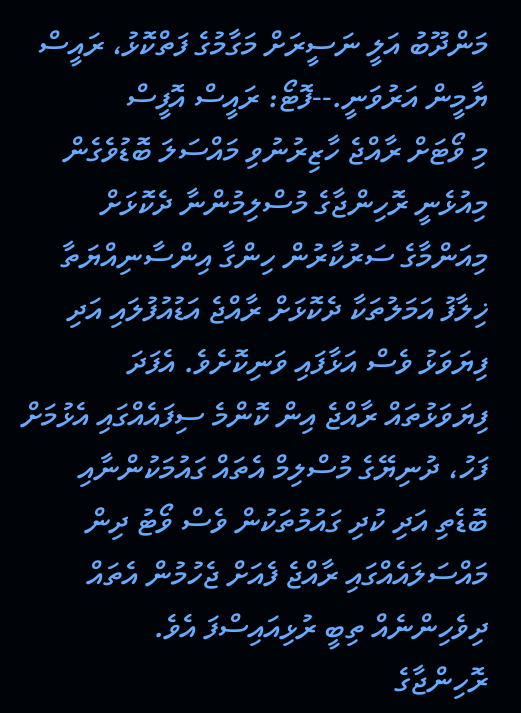މަންދޫބު އަލީ ނަސީރަށް މަގާމުގެ ފަތްކޮޅު، ރައީސް ޔާމީން އަރުވަނީ.--ފޮޓޯ: ރައީސް އޮފީސް
މި ވޯޓަށް ރާއްޖެ ހާޒިރުނުވި މައްސަލަ ބޮޑުވެގެން މިއުޅެނީ ރޮހިންޖާގެ މުސްލިމުންނާ ދެކޮޅަށް މިއަންމާގެ ސަރުކާރުން ހިންގާ އިންސާނިއްޔަތާ ޚިލާފު އަމަލުތަކާ ދެކޮޅަށް ރާއްޖެ އަޑުއުފުލައި އަދި ފިޔަވަޅު ވެސް އަޅާފައި ވަނިކޮށެވެ. އެފަދަ ފިޔަވަޅުތައް ރާއްޖެ އިން ކޮންމެ ސިފައެއްގައި އެޅުމަށް ފަހު، ދުނިޔޭގެ މުސްލިމް އެތައް ގައުމަކުންނާއި ބޮޑެތި އަދި ކުދި ގައުމުތަކުން ވެސް ވޯޓު ދިން މައްސަލައެއްގައި ރާއްޖެ ފެއަށް ޖެހުމުން އެތައް ދިވެހިންނެއް ތިބީ ރުޅިއައިސްފަ އެވެ.
ރޮހިންޖާގެ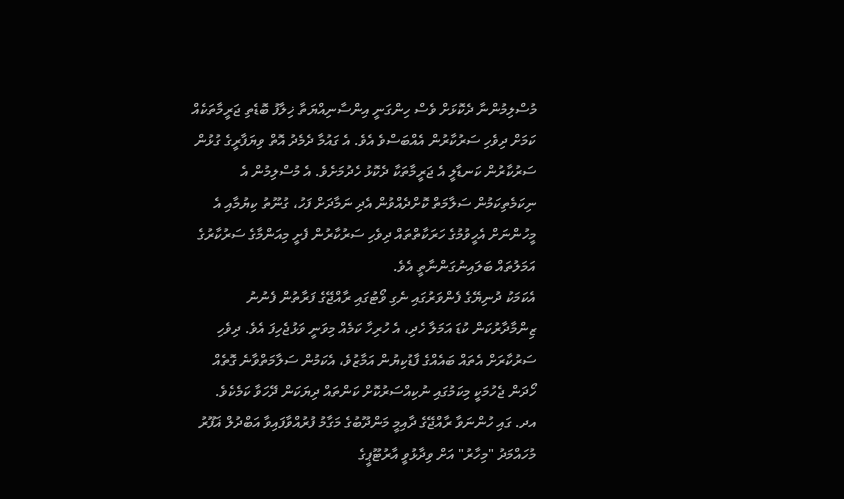މުސްލިމުންނާ ދެކޮޅަށް ވެސް ހިންގަނީ އިންސާނިއްޔަތާ ޚިލާފު ބޮޑެތި ޖަރީމާތަކެއް ކަމަށް ދިވެހި ސަރުކާރުން އެއްބަސްވެ އެވެ. އެ ގައުމާ ދެމެދު އޮތް ވިޔަފާރީގެ ގުޅުން ސަރުކާރުން ކަނޑާލީ އެ ޖަރީމާތަކާ ދެކޮޅު ހެދުމަށެވެ. އެ މުސްލިމުން އެ ނިކަމެތިކަމުން ސަލާމަތް ކޮށްދެއްވުން އެދި ނަމާދަށް ފަހު، ގުނޫތު ކިޔުމާއި އެ މީހުންނަށް އެހީވުމުގެ ހަރަކާތްތައް ދިވެހި ސަރުކާރުން ފެށީ މިއަންމާގެ ސަރުކާރުގެ އަމަލުތައް ބަލައިނުގަންނާތީ އެވެ.
އެކަމަކު ދުނިޔޭގެ ފެންވަރުގައި ނެގި ވޯޓުގައި ރާއްޖޭގެ ފަރާތުން ފެނުނު ޒިންމާދާރުކަން ކުޑަ އަމަލާ ހެދި، އެ ހުރިހާ ކަމެއް މިވަނީ ވަޅުޖެހިފަ އެވެ. ދިވެހި ސަރުކާރަށް އެތައް ބައެއްގެ ފާޑުކިޔުން އަމާޒުވެ، އެކަމުން ސަލާމަތްވާނެ ގޮތެއް ހޯދަން ޖެހުމަކީ މިކަމުގައި ނުކިއްސަރުކޮށް ކަންތައް ދިޔަކަން ދޭހަވާ ކަމެކެވެ.
އދ. ގައި ހުންނަވާ ރާއްޖޭގެ ދާއިމީ މަންދޫބުގެ މަގާމު ފުރުއްވާފައިވާ އަބްދުލް ޣަފޫރު މުހައްމަދު "މިހާރު" އަށް ވިދާޅުވީ އާރުޓޫޕީގެ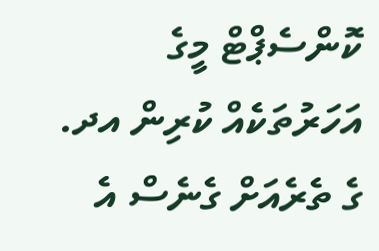ކޮންސެޕްޓް މީގެ އަހަރުތަކެއް ކުރިން އދ. ގެ ތެރެއަށް ގެނެސް އެ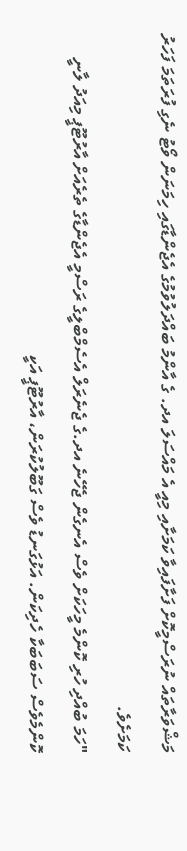މަޝްވަރާތައް ނުރަސްމީކޮށް ފަށާފައިވާ ކަމަށާއި މިއީ އެ މައްސަލަ އދ. ގެ އާންމު ބައްދަލުވުމުގެ އެޖެންޑާގައި ހިމަނަން ވޯޓު ނެގި ފުރަތަމަ ފަހަރު ކަމަށެވެ.
"ހަމަ ބުއްދި ހުރި ކޮންމެ މީހަކަށް ވެސް އެނގެން ޖެހޭނެ އދ.ގެ ޖެނެރަލް އެސެމްބްލީގެ ރަސްމީ އެޖެންޑާގެ ތެރެއަށް އާރުޓޫޕީ މިއަދު ލާނީ ކޮންމެވެސް ސަބަބަކާ ހެދިކަން. އަޅުގަނޑު ވެސް ގަބޫލުކުރަން، އާރުޓޫޕީ އަކީ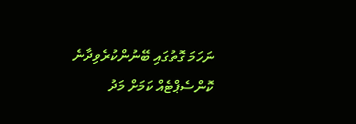ނަހަމަ ގޮތުގައި ބޭނުންކުރެވިދާނެ ކޮންސެޕްޓެއް ކަމަށް މަދު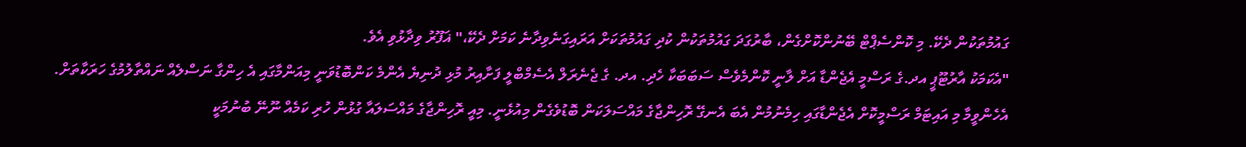ގައުމުތަކުން ދެކޭ. މި ކޮންސެޕްޓް ބޭނުންކޮށްގެން، ބާރުގަދަ ގައުމުތަކުން ކުދި ގައުމުތަކަށް އަރައިގަނެވިދާނެ ކަމަށް ދެކޭ،" ޣަފޫރު ވިދާޅުވި އެވެ.
"އެކަމަކު އާރުޓޫޕީ އދ.ގެ ރަސްމީ އެޖެންޑާ އަށް ލާނީ ކޮންމެވެސް ސަބަބަކާ ހެދި. އދ. ގެ ޖެނެރަލް އެސެމްބްލީ ފަށާއިރު މުޅި ދުނިޔެ އެންމެ ކަންބޮޑުވަނީ މިއަންމާގައި އެ ހިންގާ ނަސްލެއް ނައްތާލުމުގެ ހަރަކާތަށް. އެހެންވީމާ މި އައިޓަމް ރަސްމީކޮށް އެޖެންޑާގައި ހިމެނުމުން އެބަ އެނގޭ ރޮހިންޖާގެ މައްސަލަކަން ބޮޑުވެގެން މިއުޅެނީ. މިއީ ރޮހިންޖާގެ މައްސަލައާ ގުޅުން ހުރި ކަމެއް ނޫނޭ ބުނުމަކީ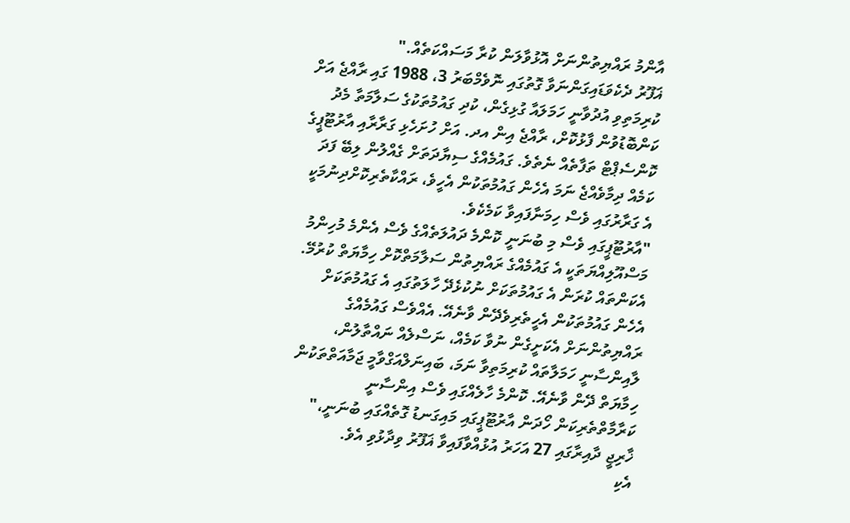އާންމު ރައްޔިތުންނަށް އޮޅުވާލަން ކުރާ މަސައްކަތެއް."
ޣަފޫރު ދެކެވަޑައިގަންނަވާ ގޮތުގައި ނޮވެމްބަރު 3، 1988 ގައި ރާއްޖެ އަށް ކުރިމަތިވި އުދުވާނީ ހަމަލައާ ގުޅިގެން، ކުދި ގައުމުތަކުގެ ސަލާމަތާ މެދު ކަންބޮޑުވުން ފާޅުކޮށް، ރާއްޖެ އިން އދ. އަށް ހުށަހެޅި ގަރާރާއި އާރުޓޫޕީގެ ކޮންސެޕްޓް ތަފާތެއް ނެތެވެ. ގައުމެއްގެ ސިޔާދަތަށް ގެއްލުން ލިބޭ ފަދަ ކަމެއް ދިމާވެއްޖެ ނަމަ އެހެން ގައުމުތަކުން އެހީވެ، ރައްކާތެރިކޮށްދިނުމަކީ އެ ގަރާރުގައި ވެސް ހިމަނާފައިވާ ކަމެކެވެ.
"އާރުޓޫޕީގައި ވެސް މި ބުނަނީ ކޮންމެ ދައުލަތެއްގެ ވެސް އެންމެ މުހިންމު މަސްއޫލިއްޔަތަކީ އެ ގައުމެއްގެ ރައްޔިތުން ސަލާމަތްކޮށް ހިމާޔަތް ކުރުމޭ. އެކަންތައް ކުރަން އެ ގައުމުތަކަށް ނުކުޅެދޭ ހާލަތުގައި އެ ގައުމުތަކަށް އެހެން ގައުމުތަކުން އެހީތެރިވެދޭން ވާނެއޭ. އެއްވެސް ގައުމެއްގެ ރައްޔިތުންނަށް އެކަށީގެން ނުވާ ކަމެއް، ނަސްލެއް ނައްތާލުން، ލާއިންސާނީ ހަމަލާތައް ކުރިމަތިވާ ނަމަ، ބައިނަލްއަގްވާމީ ޖަމާއަތްތަކުން ހިމާޔަތް ދޭން ވާނެއޭ. ކޮންމެ ހާލެއްގައި ވެސް އިންސާނީ ކަރާމާތްތެރިކަން ހޯދަން އާރުޓޫޕީގައި މައިގަނޑު ގޮތެއްގައި ބުނަނީ،" ޚާރިޖީ ދާއިރާގައި 27 އަހަރު އުޅުއްވާފައިވާ ޣަފޫރު ވިދާޅުވި އެވެ.
އެކި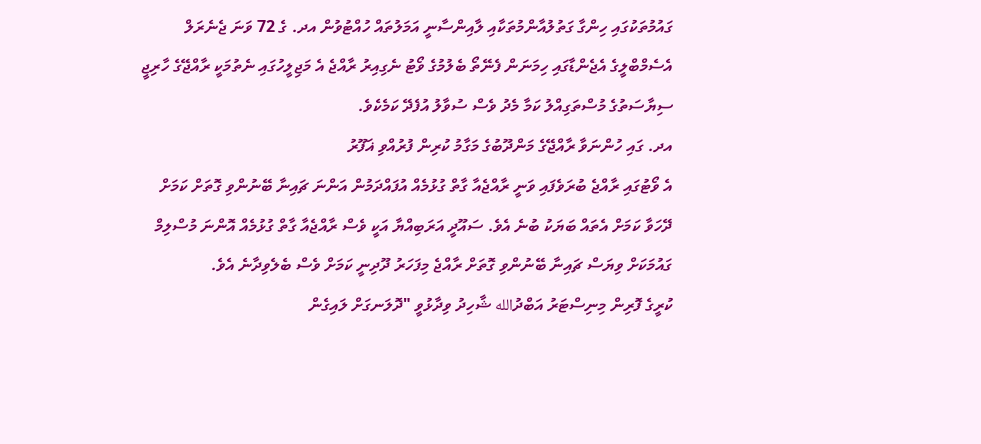ގައުމުތަކުގައި ހިންގާ ގަތުލުއާންމުތަކާއި ލާއިންސާނީ އަމަލުތައް ހުއްޓުވުން އދ. ގެ 72 ވަނަ ޖެނެރަލް އެސެމްބްލީގެ އެޖެންޑާގައި ހިމަނަން ފެނޭތޯ ބެލުމުގެ ވޯޓު ނެގިއިރު ރާއްޖެ އެ މަޖިލީހުގައި ނެތުމަކީ ރާއްޖޭގެ ހާރިޖީ ސިޔާސަތުގެ މުސްތަގިއްލު ކަމާ މެދު ވެސް ސުވާލު އުފެދޭ ކަމެކެވެ.
އދ. ގައި ހުންނަވާ ރާއްޖޭގެ މަންދޫބުގެ މަގާމު ކުރިން ފުރުއްވި ޣަފޫރު
އެ ވޯޓުގައި ރާއްޖެ ބުރަވެފައި ވަނީ ރާއްޖެއާ ގާތް ގުޅުމެއް އުފައްދަމުން އަންނަ ޗައިނާ ބޭނުންވި ގޮތަށް ކަމަށް ދޭހަވާ ކަމަށް އެތައް ބަޔަކު ބުނެ އެވެ. ސައޫދީ އަރަބިއްޔާ އަކީ ވެސް ރާއްޖެއާ ގާތް ގުޅުމެއް އޮންނަ މުސްލިމް ގައުމަކަށް ވިޔަސް ޗައިނާ ބޭނުންވި ގޮތަށް ރާއްޖެ މިފަހަރު ދޫދިނީ ކަމަށް ވެސް ބެލެވިދާނެ އެވެ.
ކުރީގެ ފޮރިން މިނިސްޓަރު އަބްދުالله ޝާހިދު ވިދާޅުވީ "ދޮލަނގަށް ލައިގެން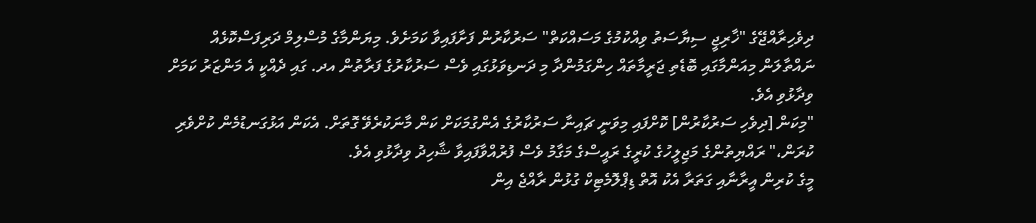ދިވެހިރާއްޖޭގެ "ޚާރިޖީ ސިޔާސަތު ވިއްކުމުގެ މަސައްކަތް" ސަރުކާރުން ފަށާފައިވާ ކަމަށެވެ. މިޔަންމާގެ މުސްލިމް ދަރިފަސްކޮޅެއް ނައްތާލަން މިއަންމާގައި ބޮޑެތި ޖަރީމާތައް ހިންގަމުންދާ މި ދަނޑިވަޅުގައި ވެސް ސަރުކާރުގެ ފަރާތުން އދ. ގައި ދެއްކީ އެ މަންޒަރު ކަމަށް ވިދާޅުވި އެވެ.
"މިކަން [ދިވެހި ސަރުކާރުން] ކޮށްފައި މިވަނީ ޗައިނާ ސަރުކާރުގެ އެންގުމަކަށް ކަން މާނަކުރެވޭ ގޮތަށް. އެކަން އަޅުގަނޑުމެން ކުށްވެރި ކުރަން،" ރައްޔިތުންގެ މަޖިލީހުގެ ކުރީގެ ރައީސްގެ މަގާމު ވެސް ފުރުއްވާފައިވާ ޝާހިދު ވިދާޅުވި އެވެ.
މީގެ ކުރިން އީރާނާއި ގަތަރާ އެކު އޮތް ޑިޕްލޮމެޓިކް ގުޅުން ރާއްޖެ އިން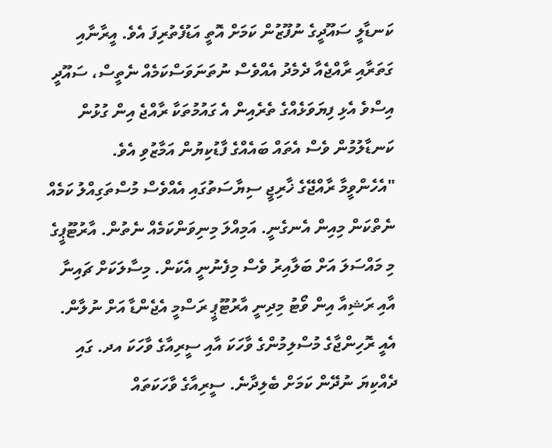ކަނޑާލީ ސައޫދީގެ ނުފޫޒުން ކަމަށް އޮތީ އަޑުފެތުރިފަ އެވެ. އީރާނާއި ގަތަރާއި ރާއްޖެއާ ދެމެދު އެއްވެސް ނުތަނަވަސްކަމެއް ނެތީސް، ސައޫދީ އިސްވެ އެޅި ފިޔަވަޅެއްގެ ތެރެއިން އެ ގައުމުތަކާ ރާއްޖެ އިން ގުޅުން ކަނޑާލުމުން ވެސް އެތައް ބައެއްގެ ފާޑުކިޔުން އަމާޒުވި އެވެ.
"އެހެންވީމާ ރާއްޖޭގެ ޚާރިޖީ ސިޔާސަތުގައި އެއްވެސް މުސްތަގިއްލު ކަމެއް ނެތްކަން މިއިން އެނގެނީ. އަމިއްލަ މިނިވަންކަމެއް ނެތުން. އާރުޓޫޕީގެ މި މައްސަލަ އަށް ބަލާއިރު ވެސް މިފެނުނީ އެކަން. މިސާލަކަށް ޗައިނާ އާއި ރަޝިއާ އިން ވޯޓު މިދިނީ އާރުޓޫޕީ ރަސްމީ އެޖެންޑާ އަށް ނުލާން. އެއީ ރޮހިންޖާގެ މުސްލިމުންގެ ވާހަކަ އާއި ސީރިއާގެ ވާހަކަ އދ. ގައި ދެއްކިޔަ ނުދޭން ކަމަށް ބެލިދާނެ. ސީރިއާގެ ވާހަކަތައް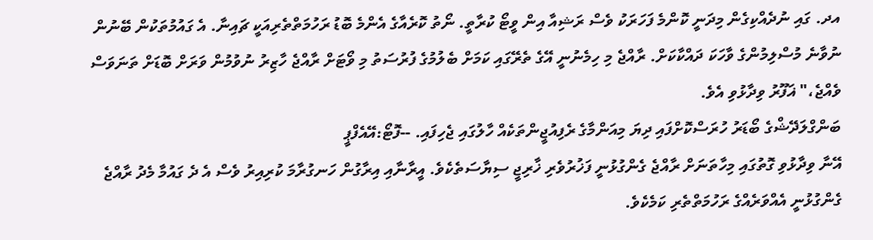އދ. ގައި ނުދެއްކިގެން މިދަނީ ކޮންމެ ފަހަރަކު ވެސް ރަޝިއާ އިން ވީޓޯ ކުރާތީ. ނޯތު ކޮރެއާގެ އެންމެ ބޮޑު ރަހުމަތްތެރިއަކީ ޗައިނާ. އެ ގައުމުތަކުން ބޭނުން ނުވާނެ މުސްލިމުންގެ ވާހަކަ ދައްކާކަށް. ރާއްޖެ މި ހިމެނުނީ އޭގެ ތެރޭގައި ކަމަށް ބެލުމުގެ ފުރުސަތު މި ވޯޓަށް ރާއްޖެ ހާޒިރު ނުވުމުން ވަރަށް ބޮޑަށް ތަނަވަސް ވެއްޖެ،" ޣަފޫރު ވިދާޅުވި އެވެ.
ބަންގްލަދޭޝްގެ ބޯޑަރު ހުރަސްކޮށްފައި ދިޔަ މިއަންމާގެ ރެފިއުޖީންތަކެއް ހާލުގައި ޖެހިފައި. --ފޮޓޯ:އޭއެފްޕީ
އޭނާ ވިދާޅުވި ގޮތުގައި މިހާތަނަށް ރާއްޖެ ގެންގުޅުނީ ފަޚުރުވެރި ޚާރިޖީ ސިޔާސަތެކެވެ. އީރާނާއި އިރާގުން ހަނގުރާމަ ކުރިއިރު ވެސް އެ ދެ ގައުމާ މެދު ރާއްޖެ ގެންގުޅުނީ އެއްވަރެއްގެ ރަހުމަތްތެރި ކަމެކެވެ.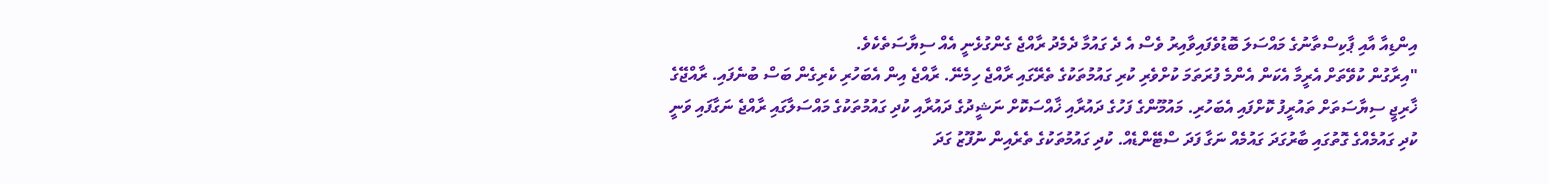އިންޑިއާ އާއި ޕާކިސްތާނުގެ މައްސަލަ ބޮޑުވެފައިވާއިރު ވެސް އެ ދެ ގައުމާ ދެމެދު ރާއްޖެ ގެންގުޅެނީ އެއް ސިޔާސަތެކެވެ.
"އިރާގުން ކުވޭތަށް އެރީމާ އެކަން އެންމެ ފުރަތަމަ ކުށްވެރި ކުރި ގައުމުތަކުގެ ތެރޭގައި ރާއްޖެ ހިމެނޭ. ރާއްޖެ އިން އެބަހުރި ކެރިގެން ބަސް ބުނެފައި. ރާއްޖޭގެ ޚާރިޖީ ސިޔާސަތަށް ތައުރީފު ކޮށްފައި އެބަހުރި. މައުމޫންގެ ފަހުގެ ދައުރާއި ޚާއްސަކޮށް ނަޝީދުގެ ދައުރާއި ކުދި ގައުމުތަކުގެ މައްސަލާގައި ރާއްޖެ ނަގާފައި ވަނީ ކުދި ގައުމެއްގެ ގޮތުގައި ބާރުގަދަ ގައުމެއް ނަގާ ފަދަ ސްޓޭންޑެއް. ކުދި ގައުމުތަކުގެ ތެރެއިން ނުފޫޒު ގަދަ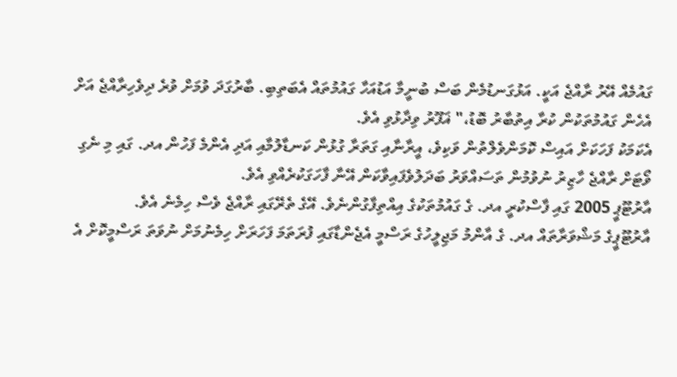ގައުމެއް އޭރު ރާއްޖެ އަކީ. އަޅުގަނޑުމެން ބަސް ބުނީމާ އަޑުއަހާ ގައުމުތައް އެބަތިބި. ބާރުގަދަ ވުމަށް ވުރެ ދިވެހިރާއްޖެ އަށް އެހެން ގައުމުތަކުން ކުރާ އިތުބާރު ބޮޑު،" ޣަފޫރު ވިދާޅުވި އެވެ.
އެކަމަކު ފަހަކަށް އައިސް ކޮމަންވެލްތުން ވަކިވެ، އީރާނާއި ގަތަރާ ގުޅުން ކަނޑާލުމާއި އަދި އެންމެ ފަހުން އދ. ގައި މި ނެގި ވޯޓަށް ރާއްޖެ ހާޒިރު ނުވުމުން ތަސައްވަރު ބަދަލުވެފައިވާކަން އޭނާ ފާހަގަކުރެއްވި އެވެ.
އާރުޓޫޕީ 2005 ގައި ފާސްކުރީ އދ. ގެ ގައުމުތަކުގެ އިއްތިފާގުންނެވެ. އޭގެ ތެރޭގައި ރާއްޖެ ވެސް ހިމެނެ އެވެ.
އާރުޓޫޕީގެ މަޝްވަރާތައް އދ. ގެ އާންމު މަޖިލީހުގެ ރަސްމީ އެޖެންޑާގައި ފުރަތަމަ ފަހަރަށް ހިމެނުމަށް ނުވަތަ ރަސްމީކޮށް އެ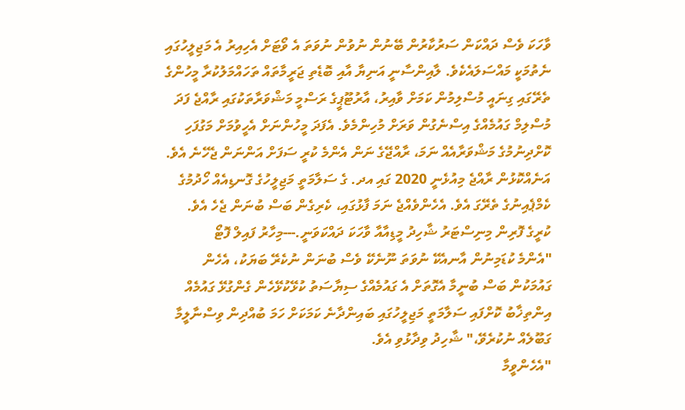ވާހަކަ ވެސް ދައްކަން ސަރުކާރުން ބޭނުން ނުވުން ނުވަތަ އެ ވޯޓަށް އެހިއިރު އެ މަޖިލީހުގައި ނެތުމަކީ މައްސަލައެކެވެ. ލާއިންސާނީ އަނިޔާ އާއި ބޮޑެތި ޖަރީމާތައް ތަހައްމަލުކުރާ މީހުންގެ ތެރޭގައި ގިނައީ މުސްލިމުން ކަމަށް ވާއިރު، އާރުޓޫޕީގެ ރަސްމީ މަޝްވަރާތަކުގައި ރާއްޖެ ފަދަ މުސްލިމް ގައުމެއްގެ އިސްނެގުން ވަރަށް މުހިންމެވެ. އެފަދަ މީހުންނަށް އެހީވުމަށް މަގުފަހި ކޮށްދިނުމުގެ މަޝްވަރާއެއް ނަމަ، ރާއްޖޭގެ ނަން އެންމެ ކުރީ ސަފަށް އަންނަން ޖެހޭނެ އެވެ.
އަނެއްކޮޅުން ރާއްޖެ މިއުޅެނީ 2020 ގައި އދ. ގެ ސަލާމަތީ މަޖިލީހުގެ ގޮނޑިއެއް ހޯދުމުގެ ކެމްޕެއިނުގެ ތެރޭގަ އެވެ. އެހެންވެއްޖެ ނަމަ ފާޅުގައި، ކެރިގެން ބަސް ބުނަން ޖެހެ އެވެ.
ކުރީގެ ފޮރިން މިނިސްޓަރު ޝާހިދު މީޑިއާއާ ވާހަކަ ދައްކަވަނީ.---މިހާރު ފައިލް ފޮޓޯ
"އެންމެ ކުޑަމިނުން އާނއެކޭ ނުވަތަ ނޫނެކޭ ވެސް ބުނަން ނުކެރޭ ބަޔަކު، އެހެން ގައުމަކުން ބަސް ބުނީމާ އެގޮތަށް އެ ގައުމެއްގެ ސިޔާސަތު ކުޅޭކުޅޭހެން ގެންގުޅޭ ގައުމެއް އިންތިޚާބު ކޮށްފައި ސަލާމަތީ މަޖިލީހުގައި ބައިންދާނެ ކަމަކަށް ހަމަ ބުއްދިން ވިސްނާލީމާ ގަބޫލެއް ނުކުރެވޭ،" ޝާހިދު ވިދާޅުވި އެވެ.
"އެހެންވީމާ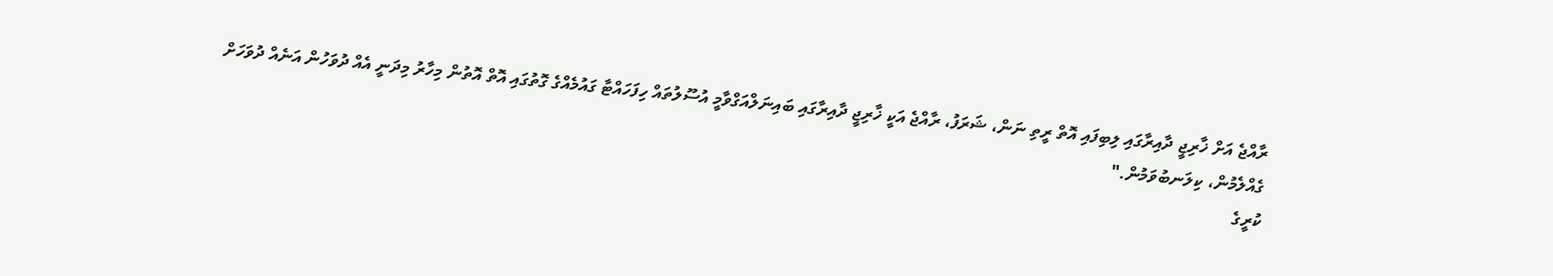ރާއްޖެ އަށް ޚާރިޖީ ދާއިރާގައި ލިބިފައި އޮތް ރީތި ނަން، ޝަރަފު، ރާއްޖެ އަކީ ޚާރިޖީ ދާއިރާގައި ބައިނަލްއަގްވާމީ އުސޫލުތައް ހިފަހައްޓާ ގައުމެއްގެ ގޮތުގައި އޮތް އޮތުން މިހާރު މިދަނީ އެއް ދުވަހުން އަނެއް ދުވަހަށް ގެއްލެމުން، ކިލަނބުވަމުން."
ކުރީގެ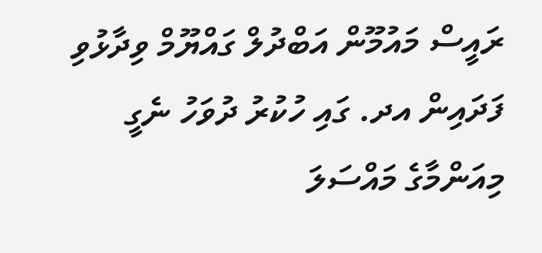ރައީސް މައުމޫން އަބްދުލް ގައްޔޫމް ވިދާޅުވި ފަދައިން އދ. ގައި ހުކުރު ދުވަހު ނެގީ މިއަންމާގެ މައްސަލަ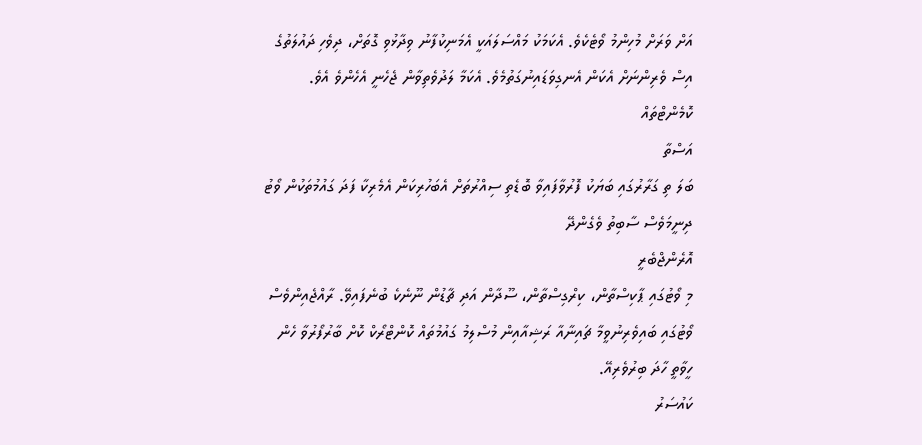އަށް ވަރަށް މުހިންމު ވޯޓެކެވެ. އެކަމަކު މައްސަލައަކީ އެމަނިކުފާނު ވިދާޅުވި ގޮތަށް، ދިވެހި ދައުލަތުގެ އިސް ވެރިންނަށް އެކަން އެނގިވަޑައިނުގަތުމެވެ. އެކަމާ ލަދުވެތިވާން ޖެހެނީ އެހެންވެ އެވެ.
ކޮމެންޓްތައް
އަސްތާ
ބަލަ ތި ގަރާރުގައި ބަޔަކު ފޮރުވާފައިވާ ބޮޑެތި ސިއްރުތަށް އެބަހުރިކަން އެމެރިކާ ފަދަ ގައުމުތަކުން ވޯޓު ދިނީމަވެސް ސާބިތު ވެގެންދޭ
އޮރެންޖްބެރީ
މި ވޯޓުގައި ޕާކިސްތާން، ކިރްގިސްތާން، ސޫދާން އަދި ޗާޑުން ނޫނެކެ ބުނެފައިވޭ. ރާއްޖެއިންވެސް ވޯޓުގައި ބައިވެރިނުވީމާ ޗައިނާއާ ރަޝިއާއިން މުސްލިމު ގައުމުތައް ކޮންޓްރޯކް ކޮށް ބާރުފޯރުވާ ހެން ހީވާތީ ހާދަ ބިރުވެރިއޭ.
ކައުސަރު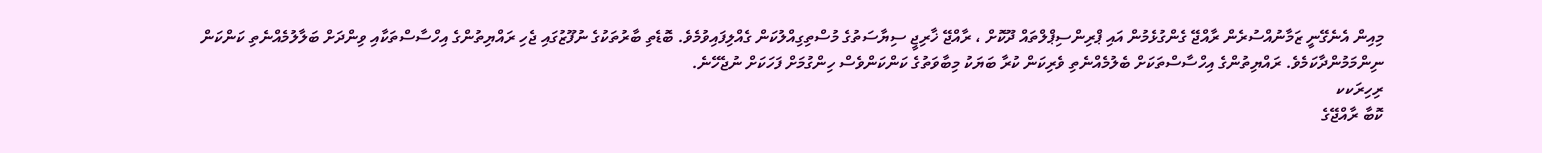މިއިން އެނެގޭނީ ޒަމާނުއްސުރެން ރާއްޖޭ ގެންގުޅެމުން އައި ޕްރިންސިޕްލްތައް ދޫކޮށް ، ރާއްޖޭ ޚާރިޖީ ސިޔާސަތުގެ މުސްތިގިއްލުކަން ގެއްލިފައިވުމެވެ. ބޮޑެތި ބާރުތަކުގެ ނުފޫޒުގައި ޖެހި ރައްޔިތުންގެ އިހްސާސްތަކާއި ވިންދަށް ބަލާލުމެއްނެތި ކަންކަން ނިންމަމުންދާކަމެވެ. ރައްޔިތުންގެ އިހްސާސްތަކަށް ބެލުމެއްނެތި ވެރިކަން ކުރާ ބަޔަކު މިބާވަތުގެ ކަންކަންވެސް ހިންގުމަށް ފަހަކަށް ނުޖެހޭނެ.
ރިހިރަކކ
ކޮބާ ރާއްޖޭގެ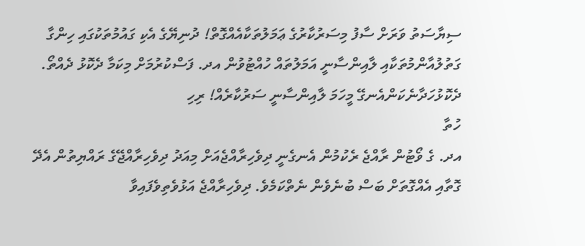ސިޔާސަތު ވަރަށް ސާފު މިސަރުކާރުގެ ޢަމަލުތަކާއެއްގޮތް! ދުނިޔޭގެ އެކި ގައުމުތަކުގައި ހިންގާ ގަތުލުއާންމުތަކާއި ލާއިންސާނީ އަމަލުތައް ހުއްޓުވުން އދ. ފަސްކުރުމަށް މިކަމާ ދެކޮޅު ދެއްތޯ. ދެކޮޅުހަދާނެކަންއެނގޭ މީހަމަ ލާއިންސާނީ ސަރުކާރެއް! ރިހި
ހުތާ
އދ. ގެ ވޯޓުން ރާއްޖެ ރެކުމުން އެނގެނީ ދިވެހިރާއްޖެއަށް މިއަދު ދިވެހިރާއްޖޭގެ ރައްޔިތުން އެދޭ ގޮތާއި އެއްގޮތަށް ބަސް ބުނެވެން ނެތްކަމެވެ. ދިވެހިރާއްޖެ އަޅުވެތިވެފައިވާ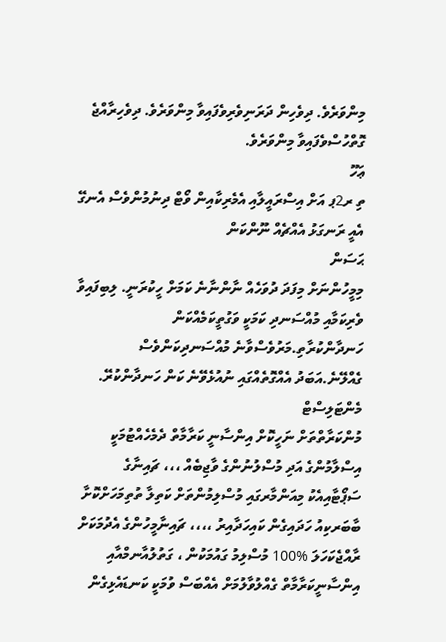މިންވަރެވެ. ދިވެހިން ދަރަނިވެރިވެފައިވާ މިންވަރެވެ. ދިވެހިރާއްޖެ ގޮތްހުސްވެފައިވާ މިންވަރެވެ.
ޢަހޫ
ތި ރ2ޕ އަށް އިސްރައީލާއި އެމެރިކާއިން ވޯޓް ދިނުމުންވެސް އެނގޭ އެއީ ރަނގަޅު އެއްޗެއް ނޫންކަން
ޙަސަން
މިމީހުންނަށް މިފަދަ ދުވަހެއް ނާންނާނެ ކަމަށް ހީކުރަނީ. ލިބިފައިވާ ވެރިކަމާއި މުއްސަނދި ކަމަކީ ވަގުތީކަމެއްކަން ހަނދާންކުރާތި.މަރުވެސްވާނެ މުއްސަނދިކަންވެސް ގެއްލޭނެ.އަބަދު އެއްގޮތެއްގައި ނުއުޅެވޭނެ ކަން ހަނދާންކުރޭ.
މެންޓަލިސްޓް
މުންކަރާތްތަށް ނަހީކޮށް އިންސާނީ ކަރާމާތް ދެމެހެއްޓުމަކީ އިސްލާމުންގެ އަދި މުސްލުނުންގެ ވާޖިބެއް ،،، ޗައިނާގެ ސަޕޯޓާއިއެކު މިއަންމާރގައި މުސްލިމުންތަށް ކަތިލާ ތުތިމަހަށްކޮށާ ބާބަރކިއު ހަދައިގެން ކައިހަދާއިރު ،،،، ޗައިނާމީހުންގެ އެދުމަކަށް ރާއްޖެކަހަލަ %100 މުސްލިމު ގައުމަކުން ، ގަތުލުއާނމްއާއި އިންސާނީކަރާމާތް ގެއްލުވާލުމަށް އެއްބަސް ވުމަކީ ކަނޑައެޅިގެން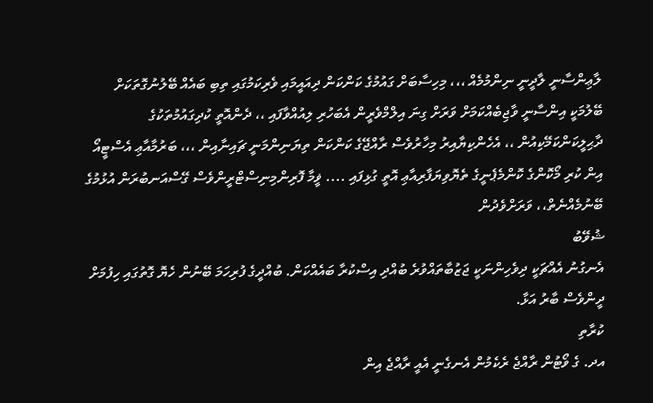ލާޢިންސާނީ ލާދީނީ ނިންމުމެއް ،،، މިހިސާބަށް ގައުމުގެ ކަންކަން ދިއައީމައި ވެރިކަމުގައި ތިބި ބައެއް ބޭލުނުގޮތަކަށް ބޭލުމަކީ އިންސާނީ ވާޖިބެއްކަމަށް ވަރަށް ގިނަ އިލްމްވެރީން އެބަހުރި ލިއުއްވާފައި ،، ދެންއޮތީ ކުދިގައުމުތަކުގެ ދާޙިލީކަންކަމޭކިއުން ،، އެހެންކިޔާއިރު މިހާރުވެސް ރާއްޖޭގެ ކަންކަން ތިޔަނިންމަނީ ޗައިނާއިން ،،، ބަރުމާއާޢި އެސްޓީއޯ އިން ކުރި މޯކޮންގެ ކޮންމެޕެނީގެ ތެޔޮވިޔަފާރިއާޢި އޮތީ ގުޅިފައި .... ޥީމާ ފޮރިންމިނިސްޓްރީންވެސް ގޭސްއަނބުރަން އުޅުމުގެ ބޭނުމެއްނެތް،، ވަރަށްވެދުން
ޝުވޭބު
އެނގުނު އެއްޗަކީ ދިވެހިންނަކީ ޖަޒުބާތައްވުރެ ބުއްދި އިސްކުރާ ބައެއްކަން. ބުއްދީގެ ފުރިހަމަ ބޭނުން ހެޔޮ ގޮތުގައި ހިފުމަށް ދީންވެސް ބާރު އަޅާ.
ކުރާތި
އދ. ގެ ވޯޓުން ރާއްޖެ ރެކެމުން އެނގެނީ އެއީ ރާއްޖެ އިން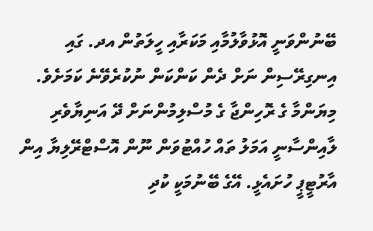ބޭނުންވަނީ އޮޅުވާލުމާއި މަކަރާއި ހީލަތުން އދ. ގައި އިނގިރޭސިން ނަށް ދެން ކަންކަން ނުކުރެވޭނެ ކަމަށެވެ. މިޔަންމާ ގެ ރޮހިންޖާ ގެ މުސްލިމުންނަށް ދޭ އަނިޔާވެރި ލާއިންސާނީ އަމަލު ތައް ހުއްޓުވަން ނޫން އޮސްޓްރޭލިޔާ އިން އާރުޓީޕީ ހުށައެޅީ. އޭގެ ބޭނުމަކީ ކުދި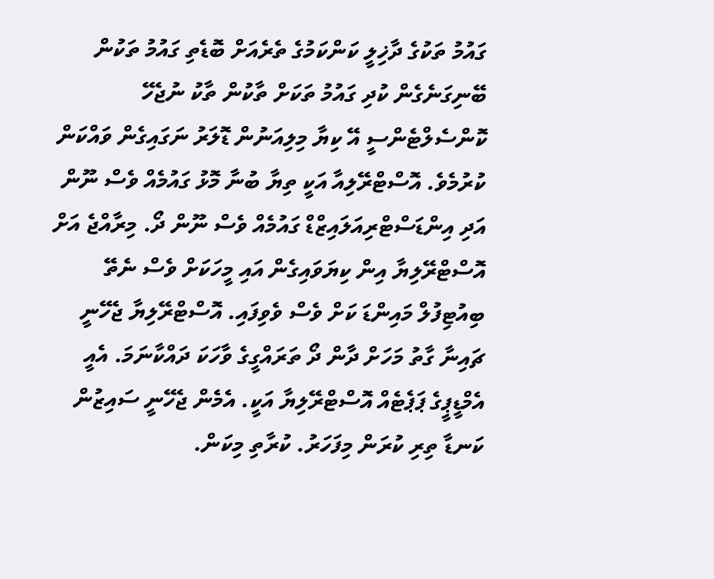ގައުމު ތަކުގެ ދާޚިލީ ކަންކަމުގެ ތެރެއަށް ބޮޑެތި ގައުމު ތަކުން ބޭނިގަނެގެން ކުދި ގައުމު ތަކަށް ތާކުން ތާކު ނުޖެހޭ ކޮންސެލްޓެންސީ އޭ ކިޔާ މިލިއަނުން ޑޮލަރު ނަގައިގެން ވައްކަން ކުރުމެވެ. އޮސްޓްރޭލިއާ އަކީ ތިޔާ ބުނާ މޮޅު ގައުމެއް ވެސް ނޫން އަދި އިންޑަސްޓްރިއަލައިޒްޑް ގައުމެއް ވެސް ނޫން ދޯ. މިރާއްޖެ އަށް އޮސްޓްރޭލިޔާ އިން ކިޔަވައިގެން އައި މީހަކަށް ވެސް ނެތޭ ބިއުޓިފުލް މައިންޑަ ކަށް ވެސް ވެވިފައި. އޮސްޓްރޭލިޔާ ޖެހޭނީ ޗައިނާ ގާތު މަހަށް ދާން ދޯ ތަރައްގީގެ ވާހަކަ ދައްކާނަމަ. އެއީ އެމްޑީޕީގެ ޕަޕެޓެއް އޮސްޓްރޭލިޔާ އަކީ. އެމެން ޖެހޭނީ ސައިޒުން ކަނޑާ ތިރި ކުރަން މިފަހަރު. ކުރާތި މިކަން.